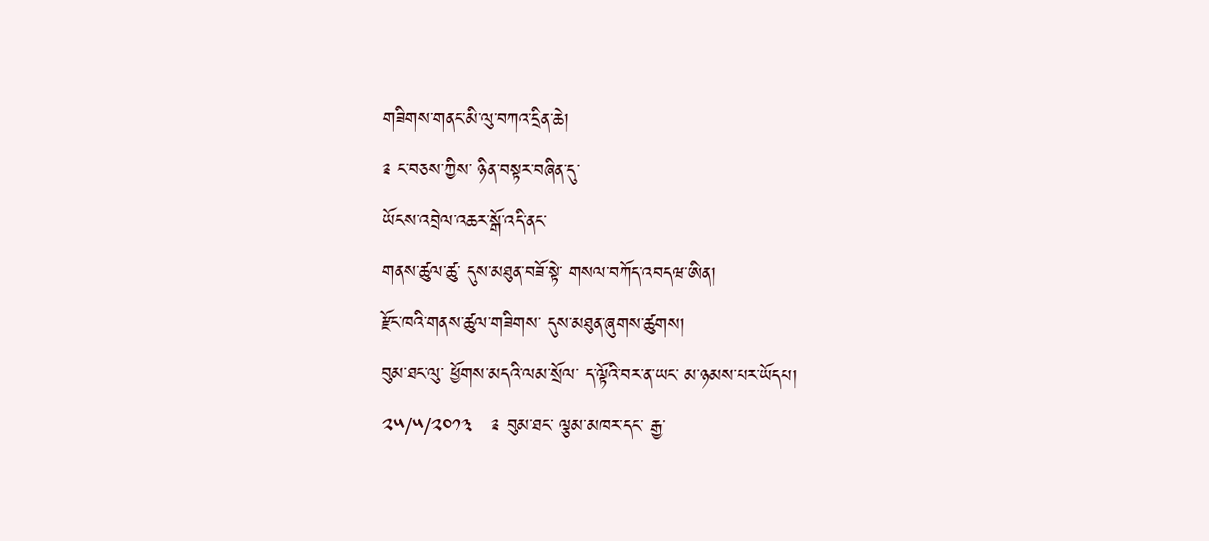གཟིགས་གནང་མི་ལུ་བཀའ་དྲིན་ཆེ།
༉ ང་བཅས་ཀྱིས་ ཉིན་བསྟར་བཞིན་དུ་
ཡོངས་འབྲེལ་འཆར་སྒོ་འདི་ནང་
གནས་ཚུལ་ཚུ་ དུས་མཐུན་བཟོ་སྟེ་ གསལ་བཀོད་འབདཝ་ཨིན།
རྫོང་ཁའི་གནས་ཚུལ་གཟིགས་ དུས་མཐུན་ཞུགས་ཚུགས།
བུམ་ཐང་ལུ་ ཕྱོགས་མདའི་ལམ་སྲོལ་ ད་ལྟོའི་བར་ན་ཡང་ མ་ཉམས་པར་ཡོདཔ།
༢༥/༥/༢༠༡༣   ༉ བུམ་ཐང་ ལྕམ་མཁར་དང་ རྒྱ་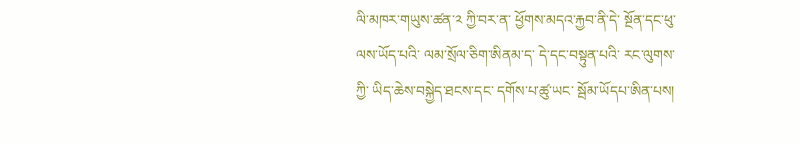ལི་མཁར་གཡུས་ཚན་༢ ཀྱི་བར་ན་ ཕྱོགས་མདའ་རྐྱབ་ནི་དེ་ སྔོན་དང་ཕུ་ལས་ཡོད་པའི་ ལམ་སྲོལ་ཅིག་ཨིནམ་ད་ དེ་དང་བསྟུན་པའི་ རང་ལུགས་ཀྱི་ ཡིད་ཆེས་བསྐྱེད་ཐངས་དང་ དགོས་པ་ཚུ་ཡང་ སྦོམ་ཡོདཔ་ཨིན་པས།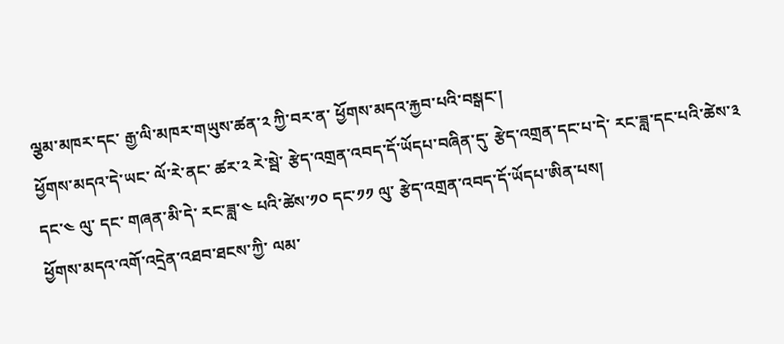ལྕམ་མཁར་དང་ རྒྱ་ལི་མཁར་གཡུས་ཚན་༢ ཀྱི་བར་ན་ ཕྱོགས་མདའ་རྐྱབ་པའི་བསྒང་།
ཕྱོགས་མདའ་དེ་ཡང་ ལོ་རེ་ནང་ ཚར་༢ རེ་སྦེ་ རྩེད་འགྲན་འབད་དོ་ཡོདཔ་བཞིན་དུ་ རྩེད་འགྲན་དང་པ་དེ་ རང་ཟླ་དང་པའི་ཚེས་༣ དང་༤ ལུ་ དང་ གཞན་མི་དེ་ རང་ཟླ་༤ པའི་ཚེས་༡༠ དང་༡༡ ལུ་ རྩེད་འགྲན་འབད་དོ་ཡོདཔ་ཨིན་པས།
ཕྱོགས་མདའ་འགོ་འདྲེན་འཐབ་ཐངས་ཀྱི་ ལམ་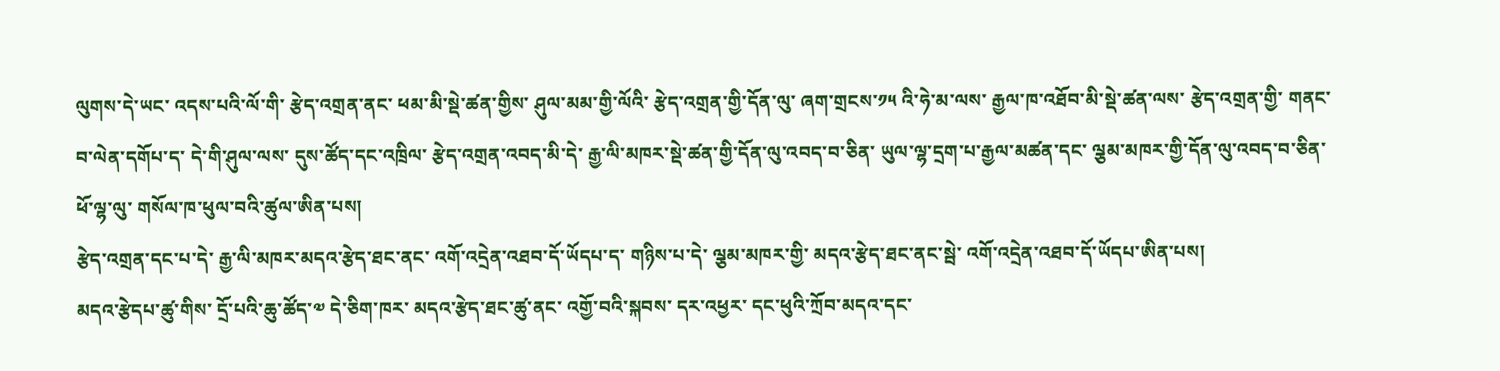ལུགས་དེ་ཡང་ འདས་པའི་ལོ་གི་ རྩེད་འགྲན་ནང་ ཕམ་མི་སྡེ་ཚན་གྱིས་ ཤུལ་མམ་གྱི་ལོའི་ རྩེད་འགྲན་གྱི་དོན་ལུ་ ཞག་གྲངས་༡༥ འི་ཧེ་མ་ལས་ རྒྱལ་ཁ་འཐོབ་མི་སྡེ་ཚན་ལས་ རྩེད་འགྲན་གྱི་ གནང་བ་ལེན་དགོཔ་ད་ དེ་གི་ཤུལ་ལས་ དུས་ཚོད་དང་འཁྲིལ་ རྩེད་འགྲན་འབད་མི་དེ་ རྒྱ་ལི་མཁར་སྡེ་ཚན་གྱི་དོན་ལུ་འབད་བ་ཅིན་ ཡུལ་ལྷ་དྲག་པ་རྒྱལ་མཚན་དང་ ལྕམ་མཁར་གྱི་དོན་ལུ་འབད་བ་ཅིན་ ཕོ་ལྷ་ལུ་ གསོལ་ཁ་ཕུལ་བའི་ཚུལ་ཨིན་པས།
རྩེད་འགྲན་དང་པ་དེ་ རྒྱ་ལི་མཁར་མདའ་རྩེད་ཐང་ནང་ འགོ་འདྲེན་འཐབ་དོ་ཡོདཔ་ད་ གཉིས་པ་དེ་ ལྕམ་མཁར་གྱི་ མདའ་རྩེད་ཐང་ནང་སྦེ་ འགོ་འདྲེན་འཐབ་དོ་ཡོདཔ་ཨིན་པས།
མདའ་རྩེདཔ་ཚུ་གིས་ དྲོ་པའི་ཆུ་ཚོད་༧ དེ་ཅིག་ཁར་ མདའ་རྩེད་ཐང་ཚུ་ནང་ འགྱོ་བའི་སྐབས་ དར་འཕྱར་ དང་ཕུའི་ཀྲོབ་མདའ་དང་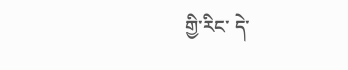གྱི་རིང་ དེ་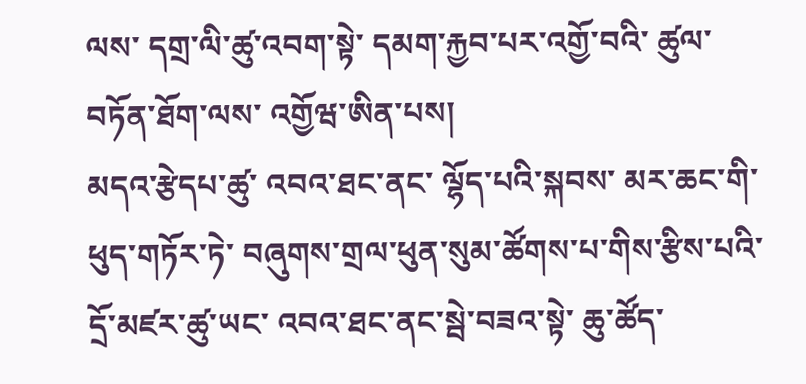ལས་ དགྲ་ལི་ཚུ་འབག་སྟེ་ དམག་རྐྱབ་པར་འགྱོ་བའི་ ཚུལ་བཏོན་ཐོག་ལས་ འགྱོཝ་ཨིན་པས།
མདའ་རྩེདཔ་ཚུ་ འབའ་ཐང་ནང་ ལྷོད་པའི་སྐབས་ མར་ཆང་གི་ཕུད་གཏོར་ཏེ་ བཞུགས་གྲལ་ཕུན་སུམ་ཚོགས་པ་གིས་རྩིས་པའི་ དྲོ་མཛར་ཚུ་ཡང་ འབའ་ཐང་ནང་སྦེ་བཟའ་སྟེ་ ཆུ་ཚོད་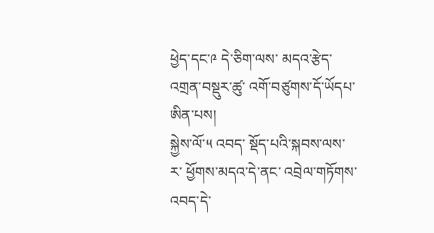ཕྱེད་དང་༩ དེ་ཅིག་ལས་ མདའ་རྩེད་འགྲན་བསྡུར་ཚུ་ འགོ་བཙུགས་དོ་ཡོདཔ་ཨིན་པས།
སྐྱེས་ལོ་༥ འབད་ སྡོད་པའི་སྐབས་ལས་ར་ ཕྱོགས་མདའ་དེ་ནང་ འབྲེལ་གཏོགས་འབད་དེ་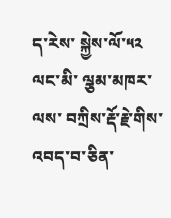ད་རེས་ སྐྱེས་ལོ་༥༢ ལང་མི་ ལྕམ་མཁར་ལས་ བཀྲིས་རྡོ་རྗེ་གིས་འབད་བ་ཅིན་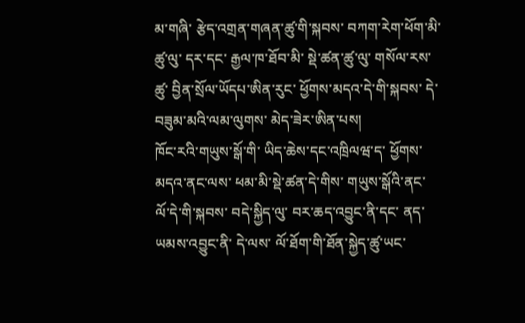མ་གཞི་ རྩེད་འགྲན་གཞན་ཚུ་གི་སྐབས་ བཀག་རེག་ཕོག་མི་ཚུ་ལུ་ དར་དང་ རྒྱལ་ཁ་ཐོབ་མི་ སྡེ་ཚན་ཚུ་ལུ་ གསོལ་རས་ཚུ་ བྱིན་སྲོལ་ཡོདཔ་ཨིན་རུང་ ཕྱོགས་མདའ་དེ་གི་སྐབས་ དེ་བཟུམ་མའི་ལམ་ལུགས་ མེད་ཟེར་ཨིན་པས།
ཁོང་རའི་གཡུས་སྒོ་གི་ ཡིད་ཆེས་དང་འཁྲིལཝ་ད་ ཕྱོགས་མདའ་ནང་ལས་ ཕམ་མི་སྡེ་ཚན་དེ་གིས་ གཡུས་སྒོའི་ནང་ ལོ་དེ་གི་སྐབས་ བདེ་སྐྱིད་ལུ་ བར་ཆད་འབྱུང་ནི་དང་ ནད་ཡམས་འབྱུང་ནི་ དེ་ལས་ ལོ་ཐོག་གི་ཐོན་སྐྱེད་ཚུ་ཡང་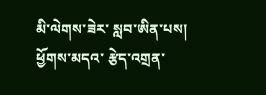མི་ལེགས་ཟེར་ སླབ་ཨིན་པས།
ཕྱོགས་མདའ་ རྩེད་འགྲན་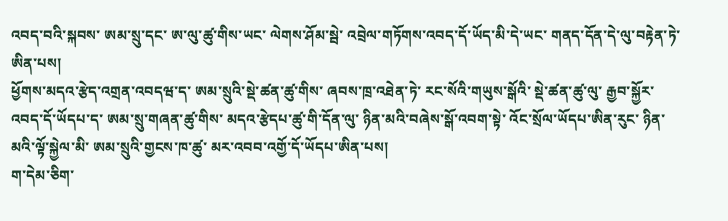འབད་བའི་སྐབས་ ཨམ་སྲུ་དང་ ཨ་ལུ་ཚུ་གིས་ཡང་ ལེགས་ཤོམ་སྦེ་ འབྲེལ་གཏོགས་འབད་དོ་ཡོད་མི་དེ་ཡང་ གནད་དོན་དེ་ལུ་བརྟེན་ཏེ་ཨིན་པས།
ཕྱོགས་མདའ་རྩེད་འགྲན་འབདཝ་ད་ ཨམ་སྲུའི་སྡེ་ཚན་ཚུ་གིས་ ཞབས་ཁྲ་འཐེན་ཏེ་ རང་སོའི་གཡུས་སྒོའི་ སྡེ་ཚན་ཚུ་ལུ་ རྒྱབ་སྐྱོར་འབད་དོ་ཡོདཔ་ད་ ཨམ་སྲུ་གཞན་ཚུ་གིས་ མདའ་རྩེདཔ་ཚུ་གི་དོན་ལུ་ ཉིན་མའི་བཞེས་སྒོ་འབག་སྟེ་ འོང་སྲོལ་ཡོདཔ་ཨིན་རུང་ ཉིན་མའི་ལྟོ་སྐྱེལ་མི་ ཨམ་སྲུའི་གྱངས་ཁ་ཚུ་ མར་འབབ་འགྱོ་དོ་ཡོདཔ་ཨིན་པས།
ག་དེམ་ཅིག་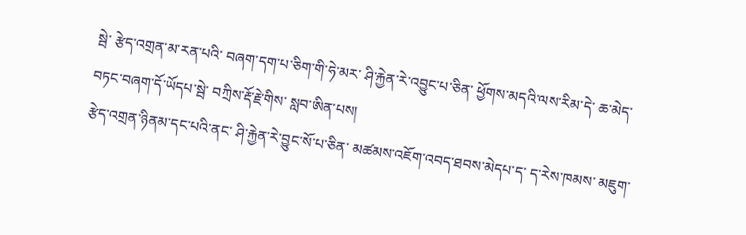སྦེ་ རྩེད་འགྲན་མ་རན་པའི་ བཞག་དག་པ་ཅིག་གི་ཧེ་མར་ ཤི་རྐྱེན་རེ་འབྱུང་པ་ཅིན་ ཕྱོགས་མདའི་ལས་རིམ་དེ་ ཆ་མེད་བཏང་བཞག་དོ་ཡོདཔ་སྦེ་ བཀྲིས་རྡོ་རྗེ་གིས་ སླབ་ཨིན་པས།
རྩེད་འགྲན་ཉིནམ་དང་པའི་ནང་ ཤི་རྐྱེན་རེ་བྱུང་སོ་པ་ཅིན་ མཚམས་འཇོག་འབད་ཐབས་མེདཔ་ད་ ད་རེས་ཁམས་ མཇུག་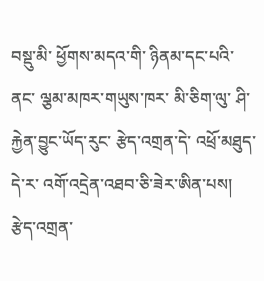བསྡུ་མི་ ཕྱོགས་མདའ་གི་ ཉིནམ་དང་པའི་ནང་ ལྕམ་མཁར་གཡུས་ཁར་ མི་ཅིག་ལུ་ ཤི་རྐྱེན་བྱུང་ཡོད་རུང་ རྩེད་འགྲན་དེ་ འཕྲོ་མཐུད་དེ་ར་ འགོ་འདྲེན་འཐབ་ཅི་ཟེར་ཨིན་པས།
རྩེད་འགྲན་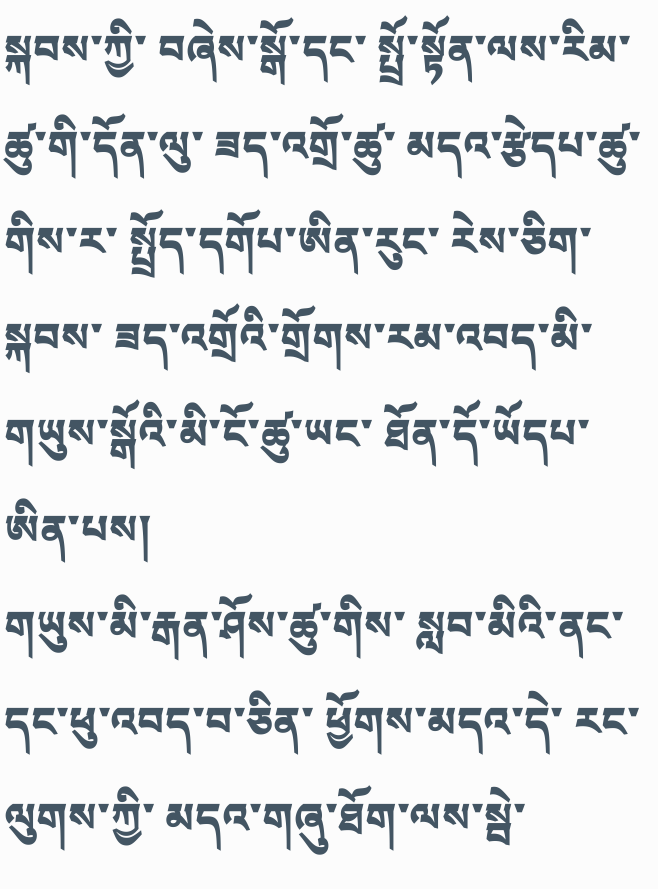སྐབས་ཀྱི་ བཞེས་སྒོ་དང་ སྤྲོ་སྟོན་ལས་རིམ་ཚུ་གི་དོན་ལུ་ ཟད་འགྲོ་ཚུ་ མདའ་རྩེདཔ་ཚུ་གིས་ར་ སྤྲོད་དགོཔ་ཨིན་རུང་ རེས་ཅིག་སྐབས་ ཟད་འགྲོའི་གྲོགས་རམ་འབད་མི་ གཡུས་སྒོའི་མི་ངོ་ཚུ་ཡང་ ཐོན་དོ་ཡོདཔ་ཨིན་པས།
གཡུས་མི་རྒན་ཤོས་ཚུ་གིས་ སླབ་མིའི་ནང་ དང་ཕུ་འབད་བ་ཅིན་ ཕྱོགས་མདའ་དེ་ རང་ལུགས་ཀྱི་ མདའ་གཞུ་ཐོག་ལས་སྦེ་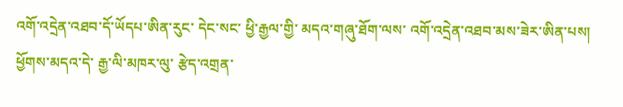འགོ་འདྲེན་འཐབ་དོ་ཡོདཔ་ཨིན་རུང་ དེང་སང་ ཕྱི་རྒྱལ་གྱི་ མདའ་གཞུ་ཐོག་ལས་ འགོ་འདྲེན་འཐབ་མས་ཟེར་ཨིན་པས།
ཕྱོགས་མདའ་དེ་ རྒྱ་ལི་མཁར་ལུ་ རྩེད་འགྲན་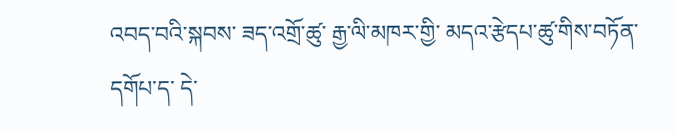འབད་བའི་སྐབས་ ཟད་འགྲོ་ཚུ་ རྒྱ་ལི་མཁར་གྱི་ མདའ་རྩེདཔ་ཚུ་གིས་བཏོན་དགོཔ་ད་ དེ་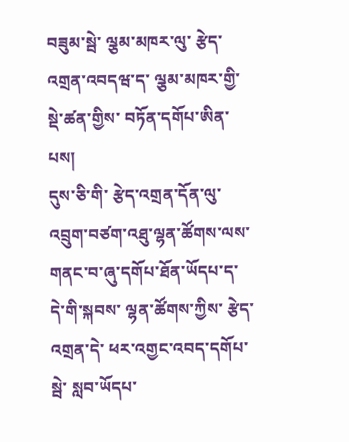བཟུམ་སྦེ་ ལྕམ་མཁར་ལུ་ རྩེད་འགྲན་འབདཝ་ད་ ལྕམ་མཁར་གྱི་སྡེ་ཚན་གྱིས་ བཏོན་དགོཔ་ཨིན་པས།
དུས་ཅི་གི་ རྩེད་འགྲན་དོན་ལུ་ འབྲུག་བཙག་འཐུ་ལྷན་ཚོགས་ལས་ གནང་བ་ཞུ་དགོཔ་ཐོན་ཡོདཔ་ད་ དེ་གི་སྐབས་ ལྷན་ཚོགས་ཀྱིས་ རྩེད་འགྲན་དེ་ ཕར་འགྱང་འབད་དགོཔ་སྦེ་ སླབ་ཡོདཔ་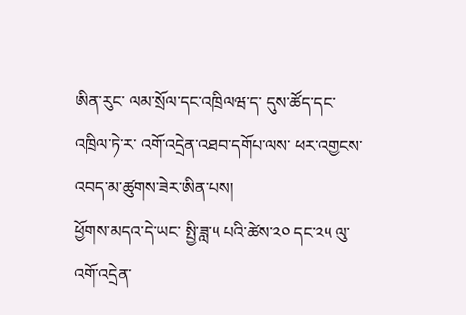ཨིན་རུང་ ལམ་སྲོལ་དང་འཁྲིལཝ་ད་ དུས་ཚོད་དང་འཁྲིལ་ཏེ་ར་ འགོ་འདྲེན་འཐབ་དགོཔ་ལས་ ཕར་འགྱངས་འབད་མ་ཚུགས་ཟེར་ཨིན་པས།
ཕྱོགས་མདའ་དེ་ཡང་ སྤྱི་ཟླ་༥ པའི་ཚེས་༢༠ དང་༢༥ ལུ་ འགོ་འདྲེན་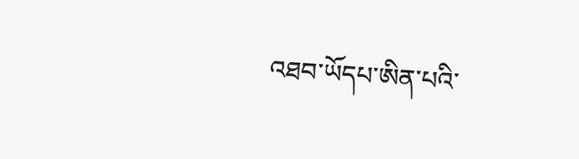འཐབ་ཡོདཔ་ཨིན་པའི་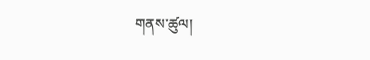གནས་ཚུལ།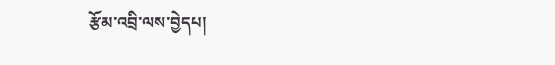རྩོམ་འབྲི་ལས་བྱེདཔ།